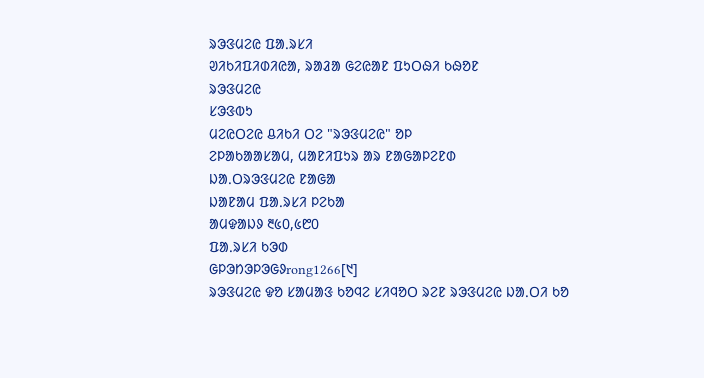ᱨᱳᱝᱢᱮᱭ ᱯᱟᱹᱨᱥᱤ
ᱣᱤᱠᱤᱯᱤᱰᱤᱭᱟ, ᱨᱟᱲᱟ ᱜᱮᱭᱟᱱ ᱯᱩᱛᱷᱤ ᱠᱷᱚᱱ
ᱨᱳᱝᱢᱮᱭ
ᱥᱳᱝᱵᱩ
ᱢᱮᱭᱛᱮᱭ ᱪᱤᱠᱤ ᱛᱮ "ᱨᱳᱝᱢᱮᱭ" ᱚᱞ
ᱮᱞᱟᱠᱟᱟᱥᱟᱢ, ᱢᱟᱱᱤᱯᱩᱨ ᱟᱨ ᱱᱟᱜᱟᱞᱮᱱᱰ
ᱡᱟᱹᱛᱨᱳᱝᱢᱮᱭ ᱱᱟᱜᱟ
ᱡᱟᱱᱟᱢ ᱯᱟᱹᱨᱥᱤ ᱞᱮᱠᱟ
ᱟᱢᱫᱟᱡᱽ ᱓᱕᱐,᱕᱘᱐
ᱯᱟᱹᱨᱥᱤ ᱠᱳᱰ
ᱜᱞᱳᱴᱳᱞᱳᱜᱽrong1266[᱑]
ᱨᱳᱝᱢᱮᱭ ᱫᱚ ᱥᱟᱢᱟᱝ ᱠᱚᱧᱮ ᱥᱤᱧᱚᱛ ᱨᱮᱱ ᱨᱳᱝᱢᱮᱭ ᱡᱟᱹᱛᱤ ᱠᱚ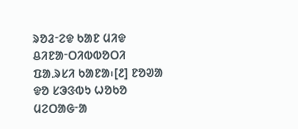ᱨᱚᱲᱼᱮᱫ ᱠᱟᱱ ᱢᱤᱫ ᱪᱤᱱᱟᱼᱛᱤᱵᱵᱚᱛᱤ ᱯᱟᱹᱨᱥᱤ ᱠᱟᱱᱟ᱾[᱒] ᱱᱚᱣᱟ ᱫᱚ ᱥᱳᱝᱵᱩ ᱦᱚᱠᱚ ᱢᱮᱛᱟᱜᱼᱟ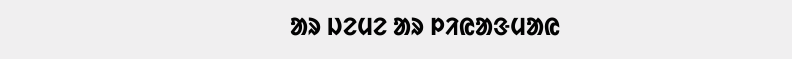ᱟᱨ ᱡᱮᱢᱮ ᱟᱨ ᱞᱤᱭᱟᱝᱢᱟᱭ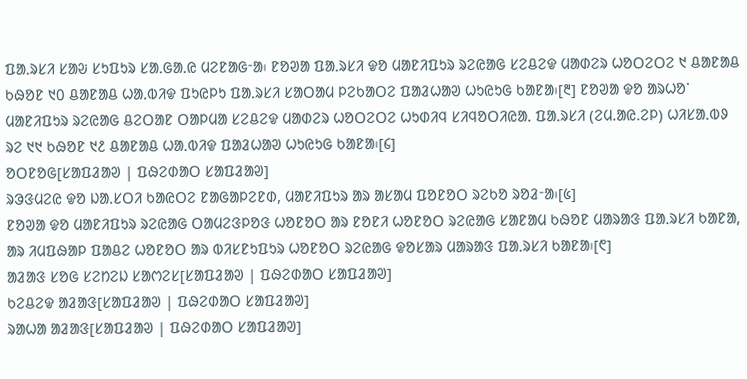ᱯᱟᱹᱨᱥᱤ ᱥᱟᱶ ᱥᱩᱯᱩᱨ ᱥᱟᱹᱜᱟᱹᱭ ᱢᱮᱱᱟᱜᱼᱟ᱾ ᱱᱚᱣᱟ ᱯᱟᱹᱨᱥᱤ ᱫᱚ ᱢᱟᱱᱤᱯᱩᱨ ᱨᱮᱭᱟᱜ ᱥᱮᱪᱮᱫ ᱢᱟᱰᱮᱨ ᱦᱚᱛᱮᱛᱮ ᱑ ᱪᱟᱱᱟᱪ ᱠᱷᱚᱱ ᱑᱐ ᱪᱟᱱᱟᱪ ᱦᱟᱹᱵᱤᱫ ᱯᱩᱭᱞᱩ ᱯᱟᱹᱨᱥᱤ ᱥᱟᱛᱟᱢ ᱞᱮᱠᱟᱛᱮ ᱯᱟᱲᱦᱟᱣ ᱦᱩᱭᱩᱜ ᱠᱟᱱᱟ᱾[᱓] ᱱᱚᱣᱟ ᱫᱚ ᱟᱨᱦᱚᱸ ᱢᱟᱱᱤᱯᱩᱨ ᱨᱮᱭᱟᱜ ᱪᱮᱛᱟᱱ ᱛᱟᱞᱢᱟ ᱥᱮᱪᱮᱫ ᱢᱟᱰᱮᱨ ᱦᱚᱛᱮᱛᱮ ᱦᱩᱰᱤᱧ ᱥᱤᱧᱚᱛᱤᱭᱟᱹ ᱯᱟᱹᱨᱥᱤ (ᱮᱢ.ᱟᱭ.ᱮᱞ) ᱦᱤᱥᱟᱹᱵᱽ ᱨᱮ ᱑᱑ ᱠᱷᱚᱱ ᱑᱒ ᱪᱟᱱᱟᱪ ᱦᱟᱹᱵᱤᱫ ᱯᱟᱲᱦᱟᱣ ᱦᱩᱭᱩᱜ ᱠᱟᱱᱟ᱾[᱔]
ᱚᱛᱱᱚᱜ[ᱥᱟᱯᱲᱟᱣ | ᱯᱷᱮᱰᱟᱛ ᱥᱟᱯᱲᱟᱣ]
ᱨᱳᱝᱢᱮᱭ ᱫᱚ ᱡᱟᱹᱥᱛᱤ ᱠᱟᱭᱛᱮ ᱱᱟᱜᱟᱞᱮᱱᱰ, ᱢᱟᱱᱤᱯᱩᱨ ᱟᱨ ᱟᱥᱟᱢ ᱯᱚᱱᱚᱛ ᱨᱮᱠᱚ ᱨᱚᱲᱼᱟ᱾[᱕]
ᱱᱚᱣᱟ ᱫᱚ ᱢᱟᱱᱤᱯᱩᱨ ᱨᱮᱭᱟᱜ ᱛᱟᱢᱮᱝᱞᱚᱝ ᱦᱚᱱᱚᱛ ᱟᱨ ᱱᱚᱱᱤ ᱦᱚᱱᱚᱛ ᱨᱮᱭᱟᱜ ᱥᱟᱱᱟᱢ ᱠᱷᱚᱱ ᱢᱟᱨᱟᱝ ᱯᱟᱹᱨᱥᱤ ᱠᱟᱱᱟ, ᱟᱨ ᱤᱢᱯᱷᱟᱞ ᱯᱟᱪᱮ ᱦᱚᱱᱚᱛ ᱟᱨ ᱵᱤᱥᱱᱩᱯᱩᱨ ᱦᱚᱱᱚᱛ ᱨᱮᱭᱟᱜ ᱫᱚᱥᱟᱨ ᱢᱟᱨᱟᱝ ᱯᱟᱹᱨᱥᱤ ᱠᱟᱱᱟ᱾[᱖]
ᱟᱲᱟᱝ ᱥᱚᱜ ᱥᱮᱴᱮᱡ ᱥᱟᱬᱮᱥ[ᱥᱟᱯᱲᱟᱣ | ᱯᱷᱮᱰᱟᱛ ᱥᱟᱯᱲᱟᱣ]
ᱠᱮᱪᱮᱫ ᱟᱲᱟᱝ[ᱥᱟᱯᱲᱟᱣ | ᱯᱷᱮᱰᱟᱛ ᱥᱟᱯᱲᱟᱣ]
ᱨᱟᱦᱟ ᱟᱲᱟᱝ[ᱥᱟᱯᱲᱟᱣ | ᱯᱷᱮᱰᱟᱛ ᱥᱟᱯᱲᱟᱣ]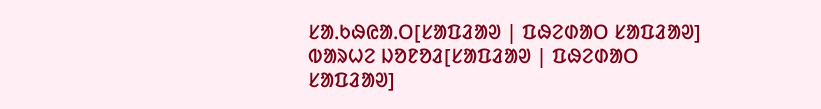ᱥᱟᱹᱠᱷᱭᱟᱹᱛ[ᱥᱟᱯᱲᱟᱣ | ᱯᱷᱮᱰᱟᱛ ᱥᱟᱯᱲᱟᱣ]
ᱵᱟᱨᱦᱮ ᱡᱚᱱᱚᱲ[ᱥᱟᱯᱲᱟᱣ | ᱯᱷᱮᱰᱟᱛ ᱥᱟᱯᱲᱟᱣ]